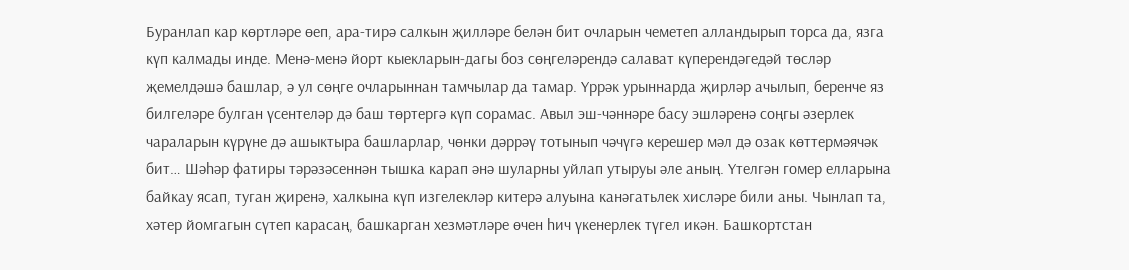Буранлап кар көртләре өеп, ара-тирә салкын җилләре белән бит очларын чеметеп алландырып торса да, язга күп калмады инде. Менә-менә йорт кыекларын-дагы боз сөңгеләрендә салават күперендәгедәй төсләр җемелдәшә башлар, ә ул сөңге очларыннан тамчылар да тамар. Үррәк урыннарда җирләр ачылып, беренче яз билгеләре булган үсентеләр дә баш төртергә күп сорамас. Авыл эш-чәннәре басу эшләренә соңгы әзерлек чараларын күрүне дә ашыктыра башларлар, чөнки дәррәү тотынып чәчүгә керешер мәл дә озак көттермәячәк бит… Шәһәр фатиры тәрәзәсеннән тышка карап әнә шуларны уйлап утыруы әле аның. Үтелгән гомер елларына байкау ясап, туган җиренә, халкына күп изгелекләр китерә алуына канәгатьлек хисләре били аны. Чынлап та, хәтер йомгагын сүтеп карасаң, башкарган хезмәтләре өчен һич үкенерлек түгел икән. Башкортстан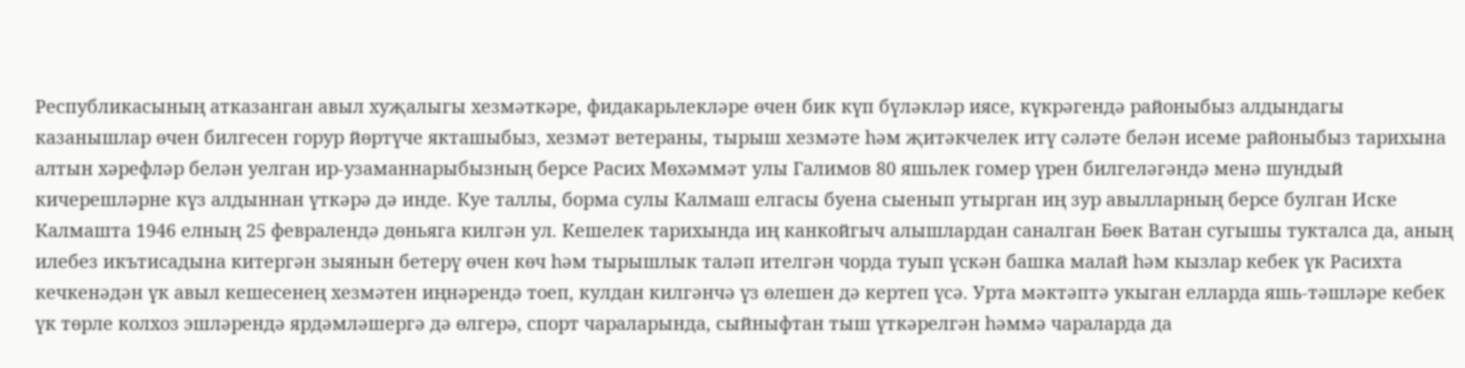Республикасының атказанган авыл хуҗалыгы хезмәткәре, фидакарьлекләре өчен бик күп бүләкләр иясе, күкрәгендә районыбыз алдындагы казанышлар өчен билгесен горур йөртүче якташыбыз, хезмәт ветераны, тырыш хезмәте һәм җитәкчелек итү сәләте белән исеме районыбыз тарихына алтын хәрефләр белән уелган ир-узаманнарыбызның берсе Расих Мөхәммәт улы Галимов 80 яшьлек гомер үрен билгеләгәндә менә шундый кичерешләрне күз алдыннан үткәрә дә инде. Куе таллы, борма сулы Калмаш елгасы буена сыенып утырган иң зур авылларның берсе булган Иске Калмашта 1946 елның 25 февралендә дөньяга килгән ул. Кешелек тарихында иң канкойгыч алышлардан саналган Бөек Ватан сугышы тукталса да, аның илебез икътисадына китергән зыянын бетерү өчен көч һәм тырышлык таләп ителгән чорда туып үскән башка малай һәм кызлар кебек үк Расихта кечкенәдән үк авыл кешесенең хезмәтен иңнәрендә тоеп, кулдан килгәнчә үз өлешен дә кертеп үсә. Урта мәктәптә укыган елларда яшь-тәшләре кебек үк төрле колхоз эшләрендә ярдәмләшергә дә өлгерә, спорт чараларында, сыйныфтан тыш үткәрелгән һәммә чараларда да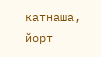катнаша, йорт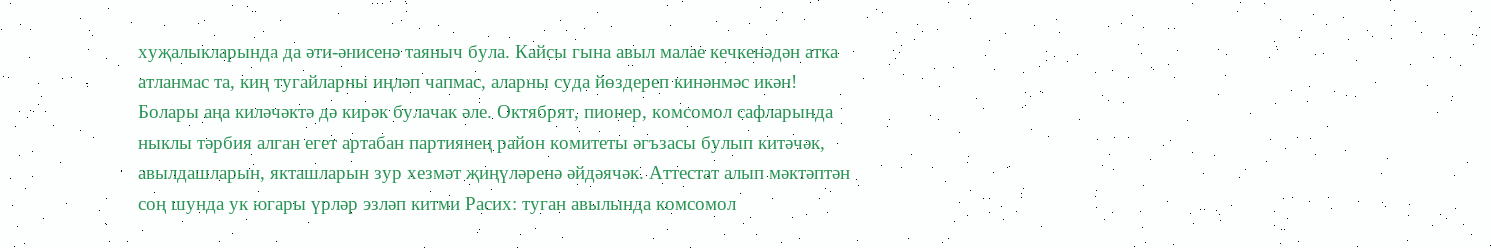хуҗалыкларында да әти-әнисенә таяныч була. Кайсы гына авыл малае кечкенәдән атка атланмас та, киң тугайларны иңләп чапмас, аларны суда йөздереп кинәнмәс икән! Болары аңа киләчәктә дә кирәк булачак әле. Октябрят, пионер, комсомол сафларында ныклы тәрбия алган егет артабан партиянең район комитеты әгъзасы булып китәчәк, авылдашларын, якташларын зур хезмәт җиңүләренә әйдәячәк. Аттестат алып мәктәптән соң шунда ук югары үрләр эзләп китми Расих: туган авылында комсомол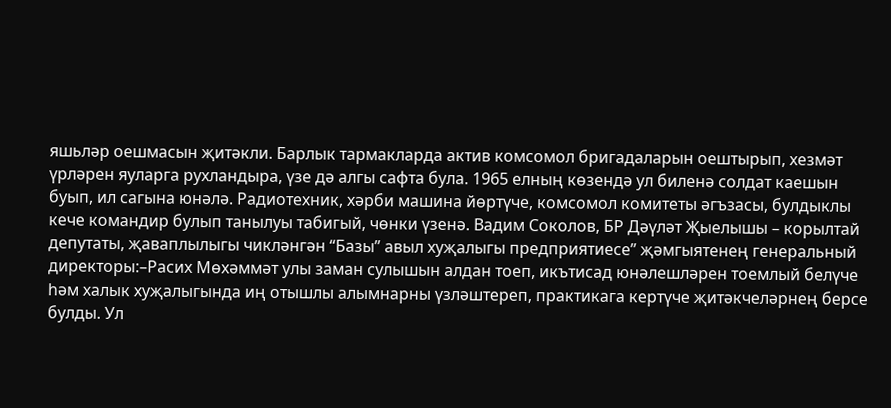яшьләр оешмасын җитәкли. Барлык тармакларда актив комсомол бригадаларын оештырып, хезмәт үрләрен яуларга рухландыра, үзе дә алгы сафта була. 1965 елның көзендә ул биленә солдат каешын буып, ил сагына юнәлә. Радиотехник, хәрби машина йөртүче, комсомол комитеты әгъзасы, булдыклы кече командир булып танылуы табигый, чөнки үзенә. Вадим Соколов, БР Дәүләт Җыелышы – корылтай депутаты, җаваплылыгы чикләнгән “Базы” авыл хуҗалыгы предприятиесе” җәмгыятенең генеральный директоры:–Расих Мөхәммәт улы заман сулышын алдан тоеп, икътисад юнәлешләрен тоемлый белүче һәм халык хуҗалыгында иң отышлы алымнарны үзләштереп, практикага кертүче җитәкчеләрнең берсе булды. Ул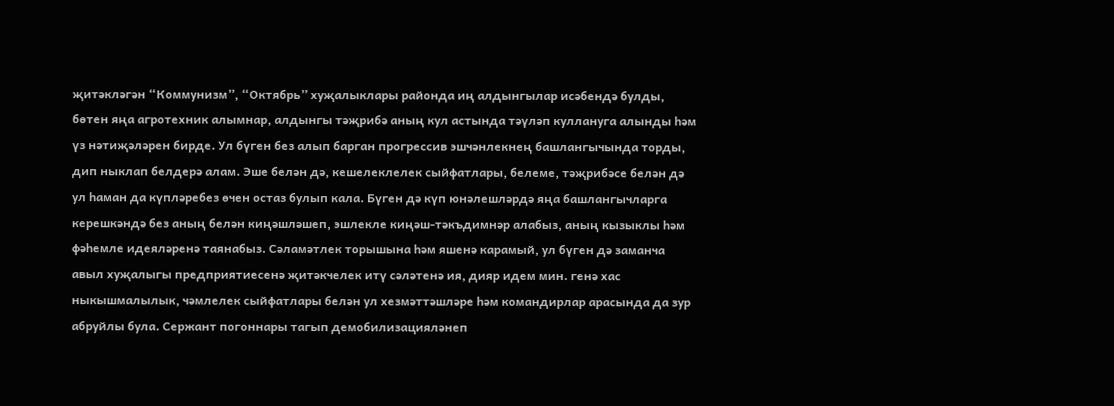җитәкләгән “Коммунизм”, “Октябрь” хуҗалыклары районда иң алдынгылар исәбендә булды, бөтен яңа агротехник алымнар, алдынгы тәҗрибә аның кул астында тәүләп куллануга алынды һәм үз нәтиҗәләрен бирде. Ул бүген без алып барган прогрессив эшчәнлекнең башлангычында торды, дип ныклап белдерә алам. Эше белән дә, кешелеклелек сыйфатлары, белеме, тәҗрибәсе белән дә ул һаман да күпләребез өчен остаз булып кала. Бүген дә күп юнәлешләрдә яңа башлангычларга керешкәндә без аның белән киңәшләшеп, эшлекле киңәш-тәкъдимнәр алабыз, аның кызыклы һәм фәһемле идеяләренә таянабыз. Сәламәтлек торышына һәм яшенә карамый, ул бүген дә заманча авыл хуҗалыгы предприятиесенә җитәкчелек итү сәләтенә ия, дияр идем мин. генә хас ныкышмалылык, чәмлелек сыйфатлары белән ул хезмәттәшләре һәм командирлар арасында да зур абруйлы була. Сержант погоннары тагып демобилизацияләнеп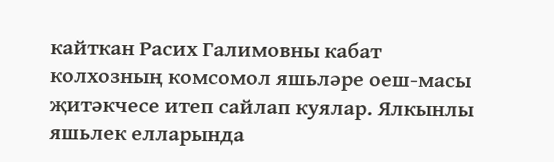кайткан Расих Галимовны кабат колхозның комсомол яшьләре оеш-масы җитәкчесе итеп сайлап куялар. Ялкынлы яшьлек елларында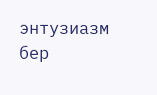энтузиазм бер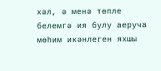хәл, ә менә төпле белемгә ия булу аеруча мөһим икәнлеген яхшы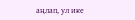аңлап, ул ике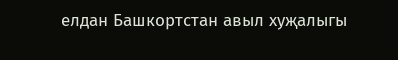елдан Башкортстан авыл хуҗалыгы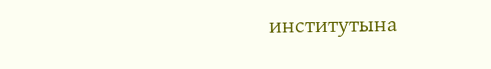институтына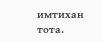имтихан тота.